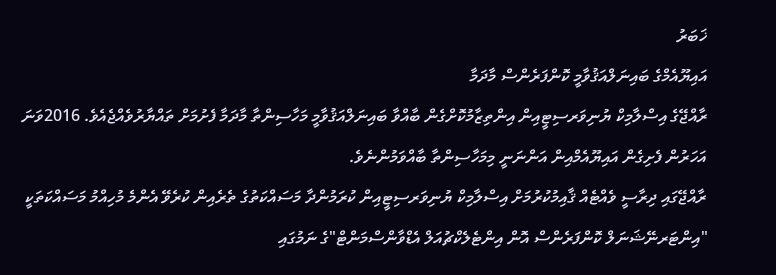ޚަބަރު
އައިޔޫއެމްގެ ބައިނަލްއަޤުވާމީ ކޮންފަރެންސް މާދަމާ
ރާއްޖޭގެ އިސްލާމިކް ޔުނިވަރސިޓީއިން އިންތިޒާމުކޮށްގެން ބާއްވާ ބައިނަލްއަޤުވާމީ މަހާސިންތާ މާދަމާ ފެށުމަށް ތައްޔާރުވެއްޖެއެވެ. 2016ވަނަ އަހަރުން ފެށިގެން އައިޔޫއެމްއިން އަންނަނީ މިމަހާސިންތާ ބާއްވަމުންނެވެ.
ރާއްޖޭގައި ދިރާސީ ވެއްޓެއް ޤާއިމުކުރުމަށް އިސްލާމިކް ޔުނިވަރސިޓީއިން ކުރަމުންދާ މަސައްކަތުގެ ތެރެއިން ކުރެވޭ އެންމެ މުހިއްމު މަސައްކަތަކީ "އިންޓަރނޭޝަނަލް ކޮންފަރެންސް އޮން އިންޓެލެކްޗުއަލް އެޑްވާންސްމަންޓް"ގެ ނަމުގައި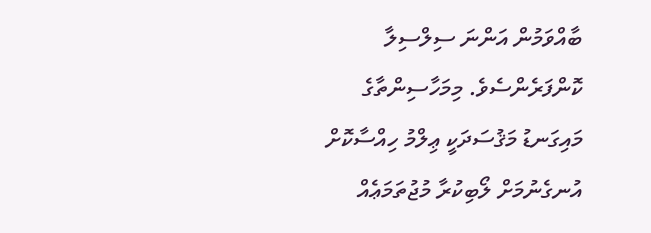ބާއްވަމުން އަންނަ ސިލްސިލާ ކޮންފަރެންސެވެ. މިމަހާސިންތާގެ މައިގަނޑު މަޤުސަދަކީ ޢިލްމު ހިއްސާކޮށް އުނގެނުމަށް ލޯބިކުރާ މުޖުތަމަޢެއް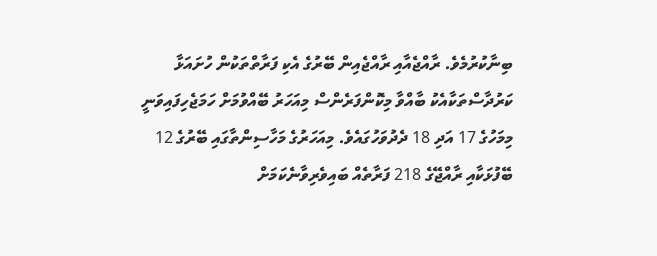ބިނާކުރުމެވެ. ރާއްޖެއާއި ރާއްޖެއިން ބޭރުގެ އެކި ފަރާތްތަކުން ހުށައަޅާ ކަރުދާސްތަކާއެކު ބާއްވާ މިކޮންފަރެންސް މިއަހަރު ބޭއްވުމަށް ހަމަޖެހިފައިވަނީ މިމަހުގެ 17 އަދި 18 ދެދުވަހުގައެވެ. މިއަހަރުގެ މަހާސިންތާގައި ބޭރުގެ 12 ބޭފުޅަކާއި ރާއްޖޭގެ 218 ފަރާތެއް ބައިވެރިވާނެކަމަށް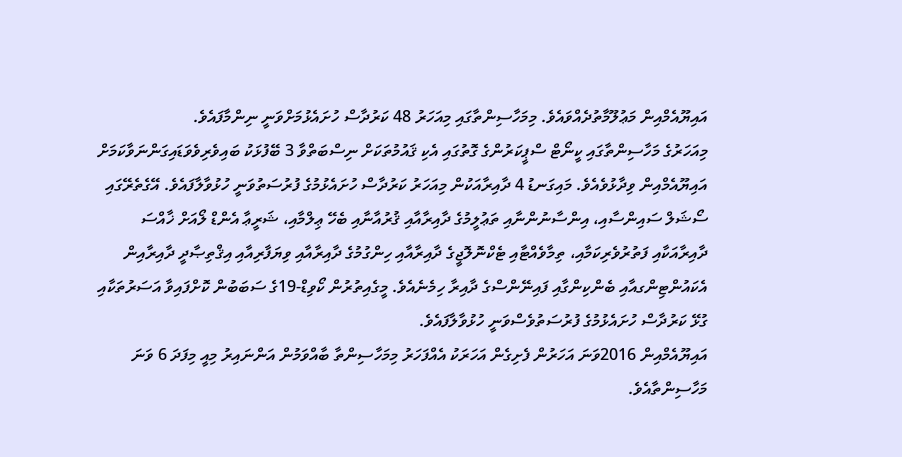އައިޔޫއެމްއިން މަޢުލޫމާތުދެއްވައެވެ. މިމަހާސިންތާގައި މިއަހަރު 48 ކަރުދާސް ހުށައެޅުމަށްވަނީ ނިންމާފައެވެ.
މިއަހަރުގެ މަހާސިންތާގައި ކީނޯޓް ސްޕީކަރުންގެ ގޮތުގައި އެކި ޤައުމުތަކަށް ނިސްބަތްވާ 3 ބޭފުޅަކު ބައިވެރިވެވަޑައިގަންނަވާކަމަށް އައިޔޫއެމްއިން ވިދާޅުވެއެވެ. މައިގަނޑު 4 ދާއިރާއަކުން މިއަހަރު ކަރުދާސް ހުށައެޅުމުގެ ފުރުސަތުވަނީ ހުޅުވާލާފައެވެ. އޭގެތެރޭގައި ސޯޝަލް ސައިންސާއި، އިންސާނުންނާއި ތަޢުލީމުގެ ދާއިރާއާއި ޤުރުއާނާއި ބެހޭ ޢިލްމާއި، ޝަރީޢާ އެންޑް ލޯއަށް ޚާއްސަ ދާއިރާއަކާއި ފަތުރުވެރިކަމާއި، ތިމާވެއްޓާއި ޓެކްނޮލޮޖީގެ ދާއިރާއާއި ހިންގުމުގެ ދާއިރާއާއި ވިޔަފާރިއާއި އިޤްތިޞާދީ ދާއިރާއިން އެކައުންޓިންގއާއި ބެންކިންގާއި ފައިނޭންސްގެ ދާއިރާ ހިމެނެއެވެ. މީގެއިތުރުން ކޯވިޑް-19ގެ ސަބަބުން ކޮށްފައިވާ އަސަރުތަކާއި ގުޅޭ ކަރުދާސް ހުށައެޅުމުގެ ފުރުސަތުވެސްވަނީ ހުޅުވާލާފައެވެ.
އައިޔޫއެމްއިން 2016ވަނަ އަހަރުން ފެށިގެން އަހަރަކު އެއްފަހަރު މިމަހާސިންތާ ބާއްވަމުން އަންނައިރު މިއީ މިފަދަ 6 ވަނަ މަހާސިންތާއެވެ.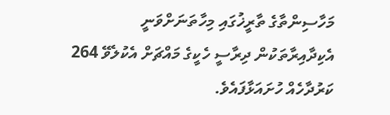މަހާސިންތާގެ ތާރީޚުގައި މިހާތަނަށްވަނީ އެކިދާއިރާތަކުން ދިރާސީ ހެކީގެ މައްޗަށް އެކުލެވޭ 264 ކަރުދާހެއް ހުށައަޅާފައެވެ.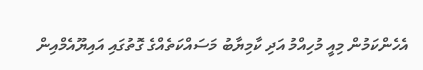އެހެންކަމުން މިއީ މުހިއްމު އަދި ކާމިޔާބު މަސައްކަތެއްގެ ގޮތުގައި އައިޔޫއެމްއިން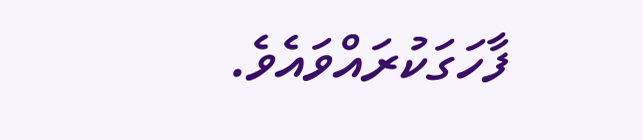ފާހަގަކުރައްވައެވެ.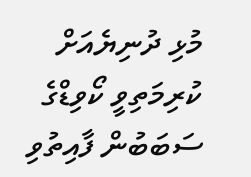މުޅި ދުނިޔެއަށް ކުރިމަތިވީ ކޯވިޑްގެ ސަބަބުން ފާއިތުވި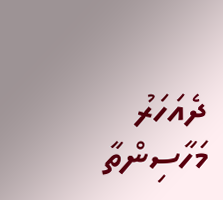ދެއަހަރު މަހާސިންތާ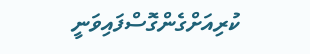ކުރިއަށްގެންގޮސްފައިވަނީ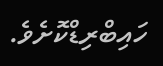ހައިބްރިޑްކޮށެވެ.